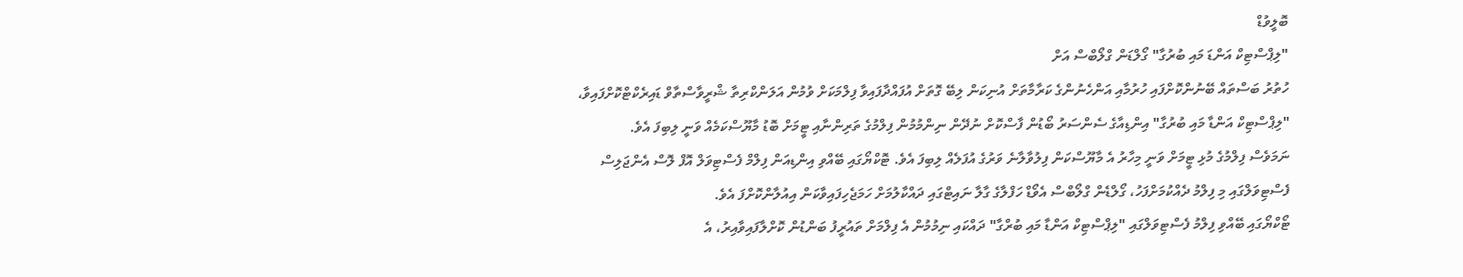ބޮލީވުޑް
"ލިޕްސްޓިކް އަންޑަ މައި ބުރުގާ" ގޯލްޑަން ގްލޯބްސް އަށް
ހުތުރު ބަސްތައް ބޭނުންކޮށްފައި ހުރުމާއި އަންހެނުންގެ ކަރާމާތަށް އުނިކަން ލިބޭ ގޮތަށް އުފައްދާފައިވާ ފިލްމަކަށް ވުމުން އަލަންކްރިތާ ޝްރީވާސްތާވް ޑައިރެކްޓްކޮށްފައިވާ، "ލިޕްސްޓިކް އަންޑާ މައި ބުރުގާ" އިންޑިއާގެ ސެންސަރު ބޯޑުން ފާސްކޮށް ނުދޭން ނިންމުމުން ފިލްމުގެ ތަރިންނާއި ޓީމަށް ބޮޑު މާޔޫސްކަމެއް ވަނީ ލިބިފަ އެވެ.
ނަމަވެސް ފިލްމުގެ މުޅި ޓީމަށް ވަނީ މިހާރު އެ މާޔޫސްކަން ފިލުވާލާނެ ވަރުގެ އުފަލެއް ލިބިފަ އެވެ. ޓޮކްޔޯގައި ބޭއްވި އިންޑިއަން ފިލްމް ފެސްޓިވަލް އޮފް ލޮސް އެންޖަލިސް ފެސްޓިވަލްގައި މި ފިލްމު ދެއްކުމަށްފަހު، ގޯލްޑެން ގްލޯބްސް އެވޯޑް ހަފްލާގެ ގާލާ ނައިޓްގައި ދައްކާލުމަށް ހަމަޖެހިފައިވާކަން އިއުލާންކޮށްފަ އެވެ.
ޓޯކްޔޯގައި ބޭއްވި ފިލްމު ފެސްޓިވަލްގައި "ލިޕްސްޓިކް އަންޑާ މައި ބުރްގާ" ދައްކައި ނިމުމުން އެ ފިލްމަށް ތައުރީފު ބަންޑުން ކޮށްލާފައިވާއިރު، އެ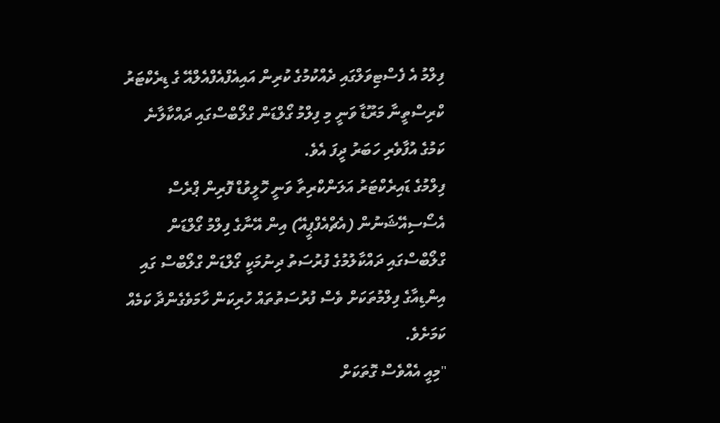ފިލްމު އެ ފެސްޓިވަލްގައި ދެއްކުމުގެ ކުރިން އައިއެފްއެފްއެލްއޭ ގެ ޑިރެކްޓަރު ކްރިސްތީނާ މަރޫޑާ ވަނީ މި ފިލްމު ގޯލްޑަން ގްލޯބްސްގައި ދައްކާލާނެ ކަމުގެ އުފާވެރި ހަބަރު ދީފަ އެވެ.
ފިލްމުގެ ޑައިރެކްޓަރު އަލަންކްރިތާ ވަނީ ހޮލީވުޑް ފޮރިން ޕްރެސް އެސޯސިއޭޝަނުން (އެޗްއެފްޕީއޭ) އިން އޭނާގެ ފިލްމު ގޯލްޑަން ގްލޯބްސްގައި ދައްކާލުމުގެ ފުރުސަތު ދިނުމަކީ ގޯލްޑަން ގްލޯބްސް ގައި އިންޑިއާގެ ފިލްމުތަކަށް ވެސް ފުރުސަތުތައް ހުރިކަން ހާމަވެގެންދާ ކަމެއް ކަމަށެވެ.
"މިއީ އެއްވެސް ގޮތަކަށް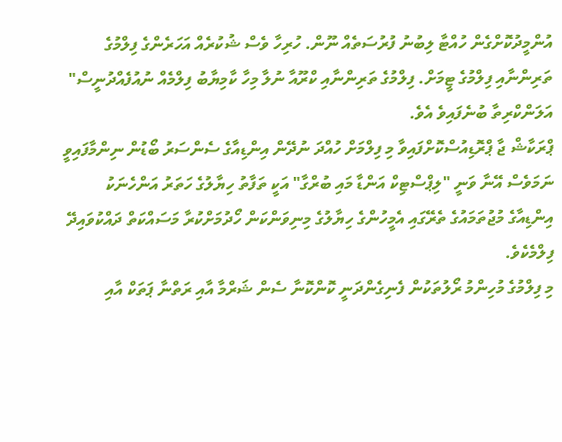އުންމީދުކޮށްގެން ހުއްޓާ ލިބުނު ފުރުސަތެއް ނޫން. ހުރިހާ ވެސް ޝުކުރެއް އަހަރެންގެ ފިލްމުގެ ތަރިންނާއި ފިލްމުގެ ޓީމަށް. ފިލްމުގެ ތަރިންނާއި ކްރޫއާ ނުލާ މިހާ ކާމިޔާބު ފިލްމެއް ނުއުފެއްދުނީސް" އަލަންކްރިތާ ބުނެފައިވެ އެވެ.
ޕްރަކާޝް ޖާ ޕްރޮޑިއުސްކޮށްފައިވާ މި ފިލްމަށް ހުއްދަ ނުދޭން އިންޑިއާގެ ސެންސަރު ބޯޑުން ނިންމާފައިވީ ނަމަވެސް އޭނާ ވަނީ "ލިޕްސްޓިކް އަންޑާ މައި ބުރްގާ" އަކީ ތަފާތު ހިޔާލުގެ ހަތަރު އަންހެނަކު އިންޑިއާގެ މުޖުތަމައުގެ ތެރޭގައި އެމީހުންގެ ހިޔާލުގެ މިނިވަންކަން ހޯދުމަށްކުރާ މަސައްކަތް ދައްކުވައިދޭ ފިލްމެކެވެ.
މި ފިލްމުގެ މުހިންމު ރޯލުތަކުން ފެނިގެންދަނީ ކޮންކޮނާ ސެން ޝަރްމާ އާއި ރަތްނާ ޕަތަކް އާއި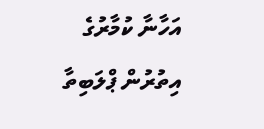އަހާނާ ކުމާރުގެ އިތުރުން ޕްލަބިތާ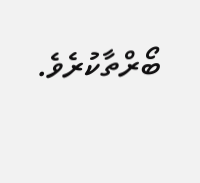ބޯރްތާކުރެވެ.